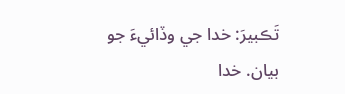تَڪبيرَ: خدا جي وڏائيءَ جو بيان. خدا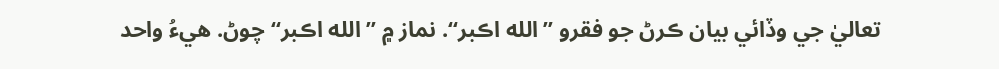تعاليٰ جي وڏائي بيان ڪرڻ جو فقرو ”الله اڪبر“. نماز ۾ ”الله اڪبر“ چوڻ. هيءُ واحد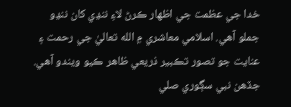خدا جي عظمت جي اظهار ڪرڻ لاءِ ننڍي کان ننڍو جملو آهي. اسلامي معاشري ۾ الله تعاليٰ جي رحمت ۽ عنايت جو تصور تڪبير ذريعي ظاهر ڪيو ويندو آهي. جڏهن نبي سڳوري صلي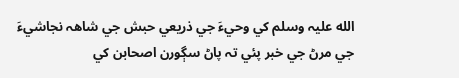الله عليہ وسلم کي وحيءَ جي ذريعي حبش جي شاھہ نجاشيءَ جي مرڻ جي خبر پئي تہ پاڻ سڳورن اصحابن کي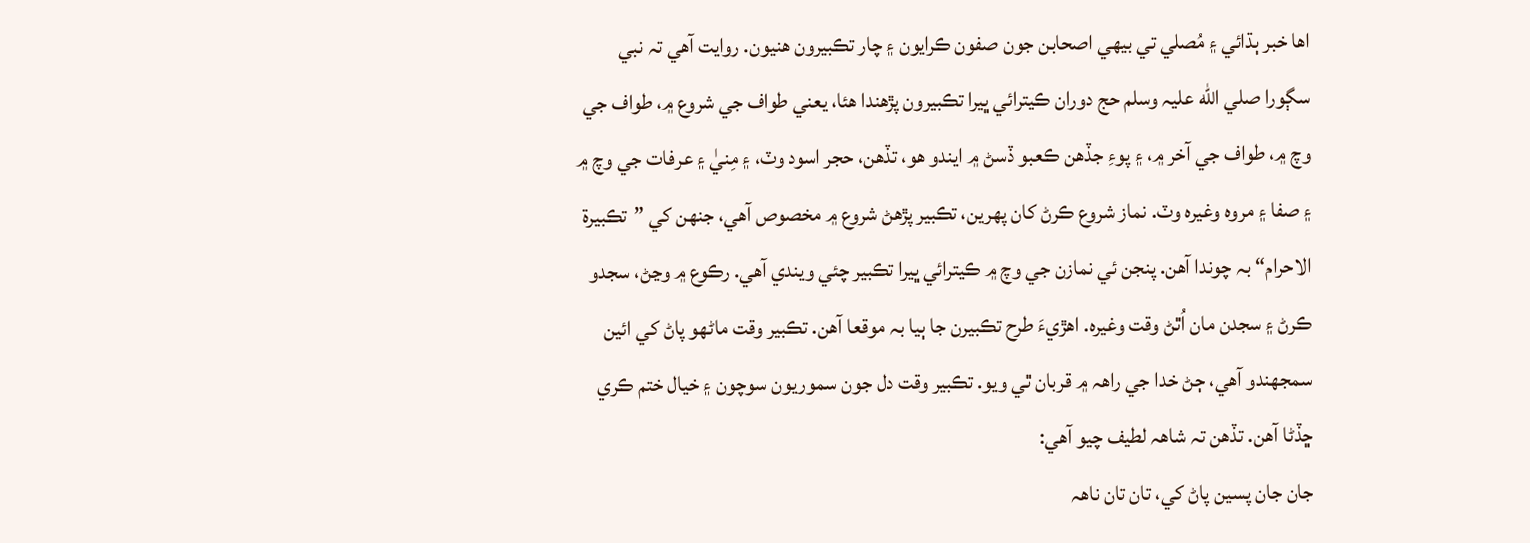اها خبر ٻڌائي ۽ مُصلي تي بيهي اصحابن جون صفون ڪرايون ۽ چار تڪبيرون هنيون. روايت آهي تہ نبي سڳورا صلي الله عليہ وسلم حج دوران ڪيترائي ڀيرا تڪبيرون پڙهندا هئا، يعني طواف جي شروع ۾، طواف جي وچ ۾، طواف جي آخر ۾، ۽ پوءِ جڏهن ڪعبو ڏسڻ ۾ ايندو هو، تڏهن، حجر اسود وٽ، ۽ مِنيٰ ۽ عرفات جي وچ ۾ ۽ صفا ۽ مروه وغيرہ وٽ. نماز شروع ڪرڻ کان پهرين، تڪبير پڙهڻ شروع ۾ مخصوص آهي، جنهن کي ”تڪبيرة الاحرام“ بہ چوندا آهن. پنجن ئي نمازن جي وچ ۾ ڪيترائي ڀيرا تڪبير چئي ويندي آهي. رڪوع ۾ وڃڻ، سجدو ڪرڻ ۽ سجدن مان اُٿڻ وقت وغيرہ. اهڙيءَ طرح تڪبيرن جا ٻيا بہ موقعا آهن. تڪبير وقت ماڻهو پاڻ کي ائين سمجهندو آهي، ڄڻ خدا جي راھہ ۾ قربان ٿي ويو. تڪبير وقت دل جون سموريون سوچون ۽ خيال ختم ڪري ڇڏڻا آهن. تڏهن تہ شاھہ لطيف چيو آهي:
جان جان پسين پاڻ کي، تان تان ناھہ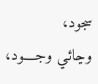سجود،
وڃائـي وجــــود،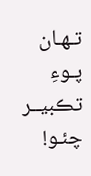تـهـان پـوءِ تڪبيــر چئـو!